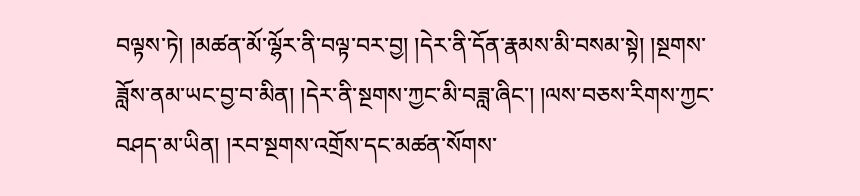བལྟས་ཏེ། །མཚན་མོ་ལྷོར་ནི་བལྟ་བར་བྱ། །དེར་ནི་དོན་རྣམས་མི་བསམ་སྟེ། །སྔགས་ཟློས་ནམ་ཡང་བྱ་བ་མིན། །དེར་ནི་སྔགས་ཀྱང་མི་བཟླ་ཞིང་། །ལས་བཅས་རིགས་ཀྱང་བཤད་མ་ཡིན། །རབ་སྔགས་འགྲོས་དང་མཚན་སོགས་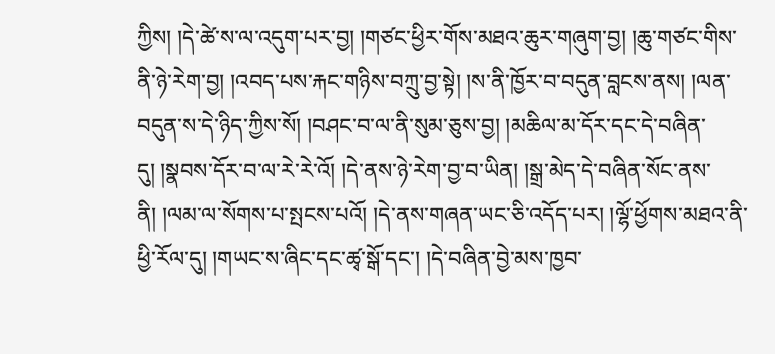ཀྱིས། །དེ་ཚེ་ས་ལ་འདུག་པར་བྱ། །གཙང་ཕྱིར་གོས་མཐའ་ཆུར་གཞུག་བྱ། །ཆུ་གཙང་གིས་ནི་ཉེ་རེག་བྱ། །འབད་པས་རྐང་གཉིས་བཀྲུ་བྱ་སྟེ། །ས་ནི་ཁྱོར་བ་བདུན་བླངས་ནས། །ལན་བདུན་ས་དེ་ཉིད་ཀྱིས་སོ། །བཤང་བ་ལ་ནི་སུམ་ཅུས་བྱ། །མཆིལ་མ་དོར་དང་དེ་བཞིན་དུ། །སྣབས་དོར་བ་ལ་རེ་རེ་འོ། །དེ་ནས་ཉེ་རེག་བྱ་བ་ཡིན། །སྒྲ་མེད་དེ་བཞིན་སོང་ནས་ནི། །ལམ་ལ་སོགས་པ་སྤངས་པའོ། །དེ་ནས་གཞན་ཡང་ཅི་འདོད་པར། །ལྷོ་ཕྱོགས་མཐའ་ནི་ཕྱི་རོལ་དུ། །གཡང་ས་ཞིང་དང་ཚྭ་སྒོ་དང་། །དེ་བཞིན་བྱེ་མས་ཁྱབ་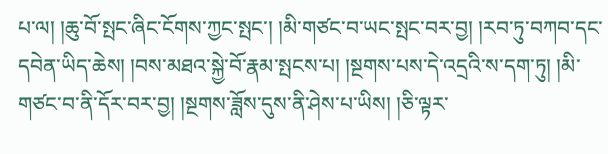པ་ལ། །ཆུ་བོ་སྤང་ཞིང་ངོགས་ཀྱང་སྤང་། །མི་གཙང་བ་ཡང་སྤང་བར་བྱ། །རབ་ཏུ་བཀབ་དང་དབེན་ཡིད་ཆེས། །བས་མཐའ་སྐྱེ་བོ་རྣམ་སྤངས་པ། །སྔགས་པས་དེ་འདྲའི་ས་དག་ཏུ། །མི་གཙང་བ་ནི་དོར་བར་བྱ། །སྔགས་ཟློས་དུས་ནི་ཤེས་པ་ཡིས། །ཅི་ལྟར་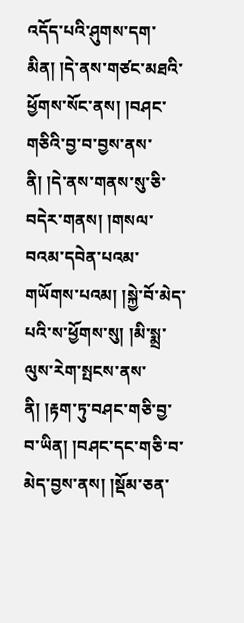འདོད་པའི་ཤུགས་དག་མིན། །དེ་ནས་གཙང་མཐའི་ཕྱོགས་སོང་ནས། །བཤང་གཅིའི་བྱ་བ་བྱས་ནས་ནི། །དེ་ནས་གནས་སུ་ཅི་བདེར་གནས། །གསལ་བའམ་དབེན་པའམ་གཡོགས་པའམ། །སྐྱེ་བོ་མེད་པའི་ས་ཕྱོགས་སུ། །མི་སྨྲ་ལུས་རེག་སྤངས་ནས་ནི། །རྟག་ཏུ་བཤང་གཅི་བྱ་བ་ཡིན། །བཤང་དང་གཅི་བ་མེད་བྱས་ནས། །སྡོམ་ཅན་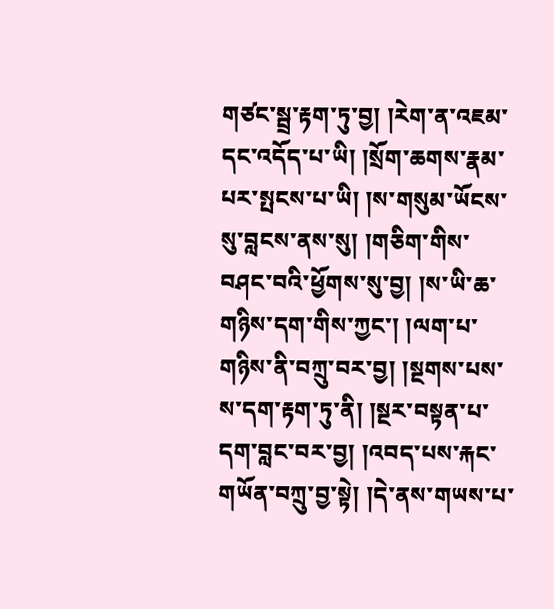གཙང་སྦྲ་རྟག་ཏུ་བྱ། །རེག་ན་འཇམ་དང་འདོད་པ་ཡི། །སྲོག་ཆགས་རྣམ་པར་སྤངས་པ་ཡི། །ས་གསུམ་ཡོངས་སུ་བླངས་ནས་སུ། །གཅིག་གིས་བཤང་བའི་ཕྱོགས་སུ་བྱ། །ས་ཡི་ཆ་གཉིས་དག་གིས་ཀྱང་། །ལག་པ་གཉིས་ནི་བཀྲུ་བར་བྱ། །སྔགས་པས་ས་དག་རྟག་ཏུ་ནི། །སྔར་བསྟན་པ་དག་བླང་བར་བྱ། །འབད་པས་རྐང་གཡོན་བཀྲུ་བྱ་སྟེ། །དེ་ནས་གཡས་པ་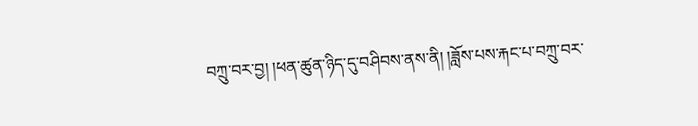བཀྲུ་བར་བྱ། །ཕན་ཚུན་ཉིད་དུ་བཤིབས་ནས་ནི། །ཟློས་པས་རྐང་པ་བཀྲུ་བར་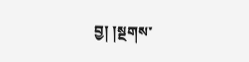བྱ། །སྔགས་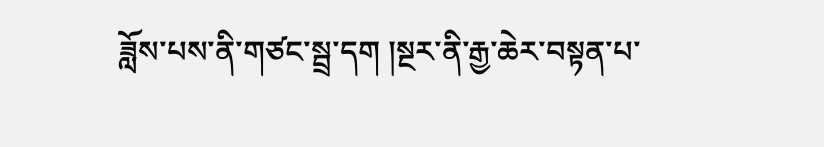ཟློས་པས་ནི་གཙང་སྦྲ་དག །སྔར་ནི་རྒྱ་ཆེར་བསྟན་པ་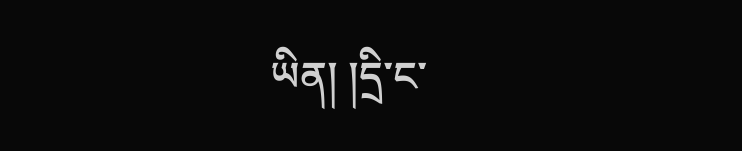ཡིན། །དྲི་ང་